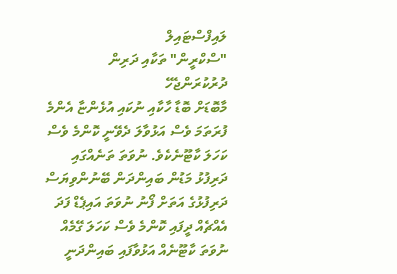ލައިފްސްޓައިލް
"ސްކްރީން" ތަކާއި ދަރިން ދުރުކުރަންޖެހޭ
މާބޮޑަށް ބޮޑާ ހާކާއި ނުކައި އުޅެންޏާ އެންމެ ފުރަތަމަ ވެސް އަޅުވާލަ ދެވޭނީ ކޮންމެ ވެސް ކަހަލަ ކާޓޫނެކެވެ. ނުވަތަ ތަނެއްގައި ދަރިފުޅު މަޑުން ބައިންދަން ބޭނުންވިޔަސް ދަރިފުޅުގެ އަތަށް ފޯނު ނުވަތަ އައިޕެޑް ފަދަ އެއްޗެއް ދީފައި ކޮންމެ ވެސް ކަހަލަ ގޭމެއް ނުވަތަ ކާޓޫނެއް އަޅުވާފައި ބައިންދަނީ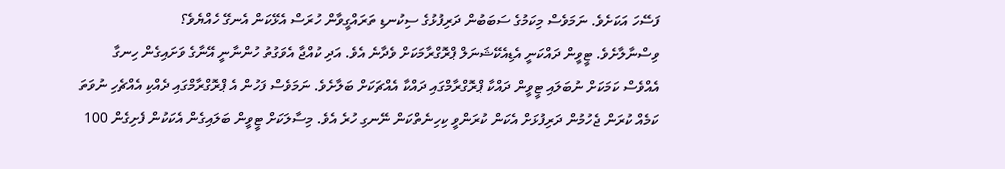ފަސޭހަ އަކަށެވެ. ނަމަވެސް މިކަމުގެ ސަބަބުން ދަރިފުޅުގެ ސިކުނޑި ތަރައްގީވާން ހުރަސް އެޅޭކަން އެނގޭ ހެއްޔެވެ؟
ވިސްނާލާށެވެ. ޓީވީން ދައްކަނީ އެޑިއެކޭޝަނަލް ޕްރޮގްރާމަކަށް ވެދާނެ އެވެ. އަދި ކުއްޖާ އެވަގުތު ހުންނާނީ އޭނާގެ ވަށައިގެން ހިނގާ އެއްވެސް ކަމަކަށް ނުބަލައި ޓީވީން ދައްކާ ޕްރޮގްރާމްގައި ދައްކާ އެއްޗަކަށް ބަލާށެވެ. ނަމަވެސް ފަހުން އެ ޕްރޮގްރާމްގައި ދެއްކި އެއްޗެހި ނުވަތަ ކަމެއް ކުރަން ޖެހުމުން ދަރިފުޅަށް އެކަން ކުރަންވީ ކިހިނެތްކަން ނޭނގި ހުރެ އެވެ. މިސާލަކަށް ޓީވީން ބަލައިގެން އެކަކުން ފެށިގެން 100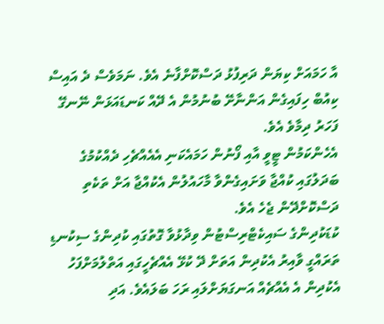އާ ހަމައަށް ކިޔަން ދަރިފުޅު ދަސްކޮށްފާނެ އެވެ. ނަމަވެސް ދެ އައިސް ކިއުބް ހިފައިގެން އަންނާށޭ ބުނުމުން އެ ދޭއް ކަނޑައަޅަން ނޭނގޭ ފަހަރު ދިމާވެ އެވެ.
އެހެންކަމުން ޓީވީ އާއި ފޯނުން ހަމައެކަނި އެއެއްޗެހި ދެއްކުމުގެ ބަދަލުގައި ކުއްޖާ ވަށައިގެންވާ މާހައުލުން އެކުއްޖާ އަށް ތަކެތި ދަސްކޮށްދޭން ޖެހެ އެވެ.
ކުޑަކުދިންގެ ސައިކެޓްރިސްޓުން ވިދާޅުވާ ގޮތުގައި ކުދިންގެ ސިކުނޑި ތަރައްގީ ވާއިރު އެކުދިން އަތަށް ދޭ ކުޅޭ އެއްޗެހީގައި އަތްލުމަށްފަހު އެކުދިން އެ އެއްޗެއް އަނގަޔަށްލައި ރަހަ ބަލައެވެ. އަދި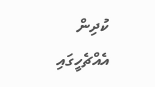ކުދިން އެއްޗެހީގައި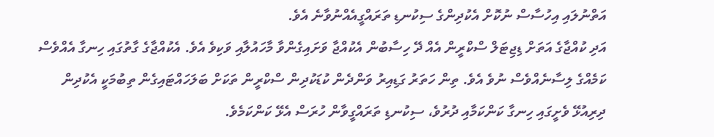އަތްނުލައި އިހުސާސް ނުކޮށް އެކުދިންގެ ސިކުނޑި ތަރައްގީއެއްނުވާނެ އެވެ.
އަދި ކުއްޖާގެ އަތަށް ޑިޖިޓަލް ސްކްރީން އެއް ދޭ ހިސާބުން އެކުއްޖާ ވަށައިގެންވާ މާހައުލާއި ވަކިވެ އެވެ. އެކުއްޖާގެ ގާތުގައި ހިނގާ އެއްވެސް ކަމެއްގެ ލިސާނެއްވެސް ނުވެ އެވެ. ތިން ހަތަރު ގަޑިއިރު ވަންދެން ކުޑަކުދިން ސްކްރީން ތަކަށް ބަލަހައްޓައިގެން ތިބުމަކީ އެކުދިން ދިރިއުޅޭ ވެށީގައި ހިނގާ ކަންކަމާއި ދުރުވެ، ސިކުނޑި ތަރައްގީވާން ހުރަސް އެޅޭ ކަންކަމެވެ.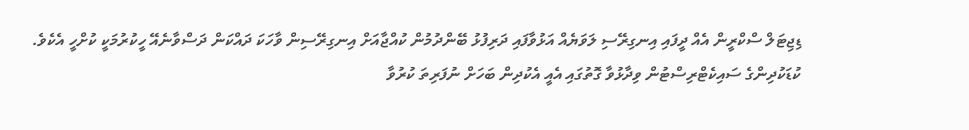ޑިޖިޓަލް ސްކްރީން އެއް ދީފައި އިނގިރޭސި ލަވަޔެއް އަޅުވާފައި ދަރިފުޅު ބޭންދުމުން ކުއްޖާއަށް އިނގިރޭސިން ވާހަކަ ދައްކަން ދަސްވާނެއޭ ހީކުރުމަކީ ކުށްހީ އެކެވެ.
ކުޑަކުދިންގެ ސައިކެޓްރިސްޓުން ވިދާޅުވާ ގޮތުގައި އެއީ އެކުދިން ބަހަށް ނުފަރިތަ ކުރުވާ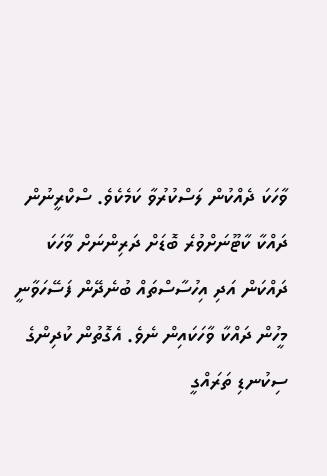ވާހަކަ ދެއްކުން ލަސްކުރުވާ ކަމެކެވެ. ސްކްރީނުން ދައްކާ ކާޓޫނަށްވުރެ ބޮޑަށް ދަރިންނަށް ވާހަކަ ދައްކަން އަދި އިހުސާސްތައް ބުނެދޭން ފަސޭހަވާނީ މީހުން ދައްކާ ވާހަކައިން ނެވެ. އެގޮތުން ކުދިންގެ ސިކުނޑި ތަރައްގީ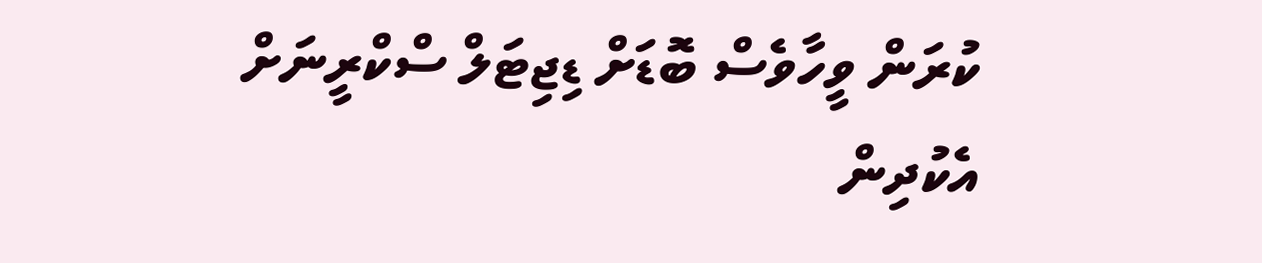ކުރަން ވީހާވެސް ބޮޑަށް ޑިޖިޓަލް ސްކްރީނަށް އެކުދިން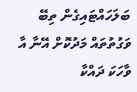ބަލަހައްޓައިގެން ތިބޭ ވަގުތުތައް މަދުކޮށް އޭނާ އާ ވާހަކަ ދައްކާ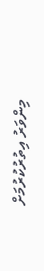މިންވަރު އިތުރުކުރުމަށް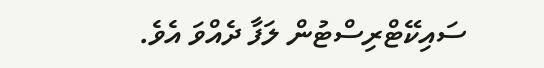ސައިކޭޓްރިސްޓުން ލަފާ ދެއްވަ އެވެ.